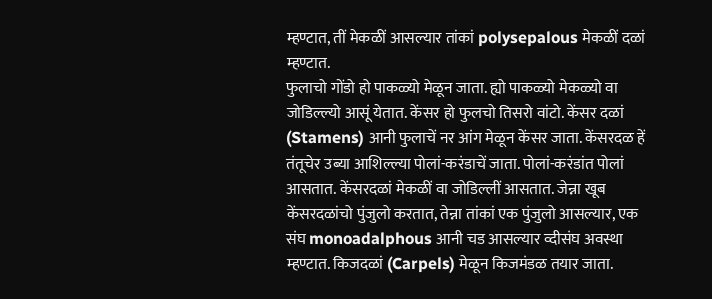म्हण्टात, तीं मेकळीं आसल्यार तांकां polysepalous मेकळीं दळां म्हण्टात.
फुलाचो गोंडो हो पाकळ्यो मेळून जाता. ह्यो पाकळ्यो मेकळ्यो वा जोडिल्ल्यो आसूं येतात. केंसर हो फुलचो तिसरो वांटो. केंसर दळां (Stamens) आनी फुलाचें नर आंग मेळून केंसर जाता. केंसरदळ हें तंतूचेर उब्या आशिल्ल्या पोलां-करंडाचें जाता. पोलां-करंडांत पोलां आसतात. केंसरदळां मेकळीं वा जोडिल्लीं आसतात. जेन्ना खूब केंसरदळांचो पुंजुलो करतात, तेन्ना तांकां एक पुंजुलो आसल्यार, एक संघ monoadalphous आनी चड आसल्यार व्दीसंघ अवस्था म्हण्टात. किजदळां (Carpels) मेळून किजमंडळ तयार जाता.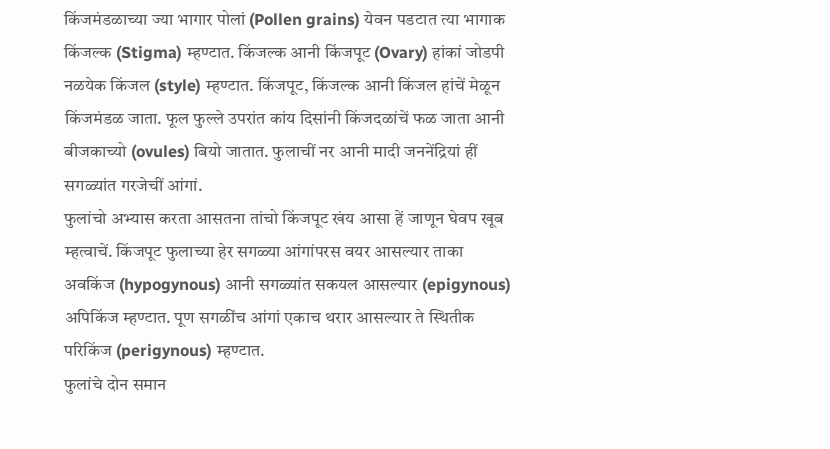किंजमंडळाच्या ज्या भागार पोलां (Pollen grains) येवन पडटात त्या भागाक किंजल्क (Stigma) म्हण्टात. किंजल्क आनी किंजपूट (Ovary) हांकां जोडपी नळयेक किंजल (style) म्हण्टात. किंजपूट, किंजल्क आनी किंजल हांचें मेळून किंजमंडळ जाता. फूल फुल्ले उपरांत कांय दिसांनी किंजदळांचें फळ जाता आनी बीजकाच्यो (ovules) बियो जातात. फुलाचीं नर आनी मादी जननेंद्रियां हीं सगळ्यांत गरजेचीं आंगां.
फुलांचो अभ्यास करता आसतना तांचो किंजपूट खंय आसा हें जाणून घेवप खूब म्हत्वाचें. किंजपूट फुलाच्या हेर सगळ्या आंगांपरस वयर आसल्यार ताका अवकिंज (hypogynous) आनी सगळ्यांत सकयल आसल्यार (epigynous) अपिकिंज म्हण्टात. पूण सगळींच आंगां एकाच थरार आसल्यार ते स्थितीक परिकिंज (perigynous) म्हण्टात.
फुलांचे दोन समान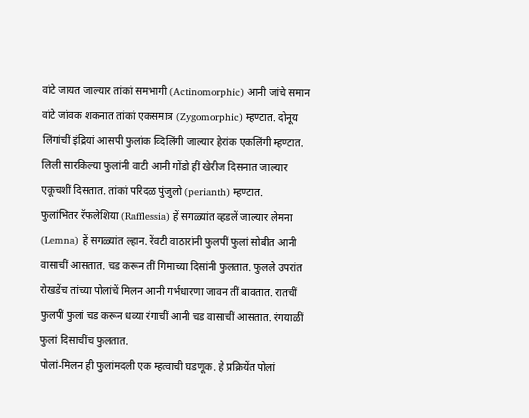वांटे जायत जाल्यार तांकां समभागी (Actinomorphic) आनी जांचे समान वांटे जांवक शकनात तांकां एकसमात्र (Zygomorphic) म्हण्टात. दोनूय लिंगांचीं इंद्रियां आसपी फुलांक व्दिलिंगी जाल्यार हेरांक एकलिंगी म्हण्टात. लिली सारकिल्या फुलांनी वाटी आनी गोंडो हीं खेरीज दिसनात जाल्यार एकूचशीं दिसतात. तांकां परिदळ पुंजुलो (perianth) म्हण्टात.
फुलांभितर रॅफलेशिया (Rafflessia) हें सगळ्यांत व्हडलें जाल्यार लेमना (Lemna) हें सगळ्यांत ल्हान. रेंवटी वाठारांनी फुलपीं फुलां सोबीत आनी वासाचीं आसतात. चड करून तीं गिमाच्या दिसांनी फुलतात. फुलले उपरांत रोखडेंच तांच्या पोलांचें मिलन आनी गर्भधारणा जावन तीं बावतात. रातचीं फुलपीं फुलां चड करून धव्या रंगाचीं आनी चड वासाचीं आसतात. रंगयाळीं फुलां दिसाचींच फुलतात.
पोलां-मिलन ही फुलांमदली एक म्हत्वाची घडणूक. हे प्रक्रियेंत पोलां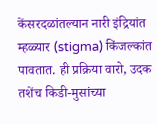केंसरदळांतल्यान नारी इंद्रियांत म्हळ्यार (stigma) किंजल्कांत पावतात. ही प्रक्रिया वारो, उदक तशेंच किडी-मुसांच्या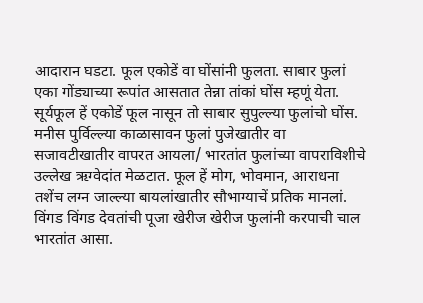आदारान घडटा. फूल एकोडें वा घोंसांनी फुलता. साबार फुलां एका गोंड्याच्या रूपांत आसतात तेन्ना तांकां घोंस म्हणूं येता. सूर्यफूल हें एकोडें फूल नासून तो साबार सुपुल्ल्या फुलांचो घोंस.
मनीस पुर्विल्ल्या काळासावन फुलां पुजेखातीर वा सजावटीखातीर वापरत आयला/ भारतांत फुलांच्या वापराविशीचे उल्लेख ऋग्वेदांत मेळटात. फूल हें मोग, भोवमान, आराधना तशेंच लग्न जाल्ल्या बायलांखातीर सौभाग्याचें प्रतिक मानलां. विंगड विंगड देवतांची पूजा खेरीज खेरीज फुलांनी करपाची चाल भारतांत आसा.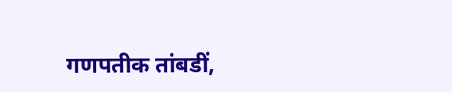गणपतीक तांबडीं,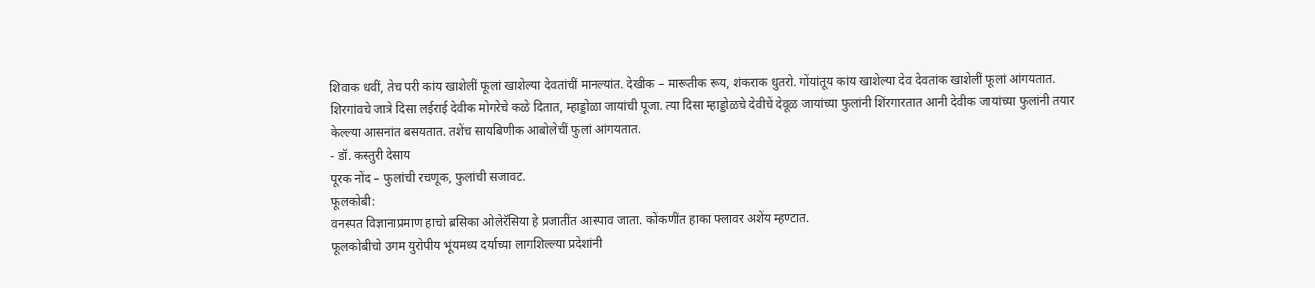शिवाक धवीं, तेच परी कांय खाशेलीं फूलां खाशेल्या देवतांचीं मानल्यांत. देखीक – मारूतीक रूय, शंकराक धुतरो. गोंयांतूय कांय खाशेल्या देव देवतांक खाशेलीं फूलां आंगयतात. शिरगांवचे जात्रे दिसा लईराई देवीक मोगरेचे कळे दितात, म्हाड्डोळा जायांची पूजा. त्या दिसा म्हाड्डोळचे देवीचें देवूळ जायांच्या फुलांनी शिंरगारतात आनी देवीक जायांच्या फुलांनी तयार केल्ल्या आसनांत बसयतात. तशेंच सायबिणीक आबोलेचीं फुलां आंगयतात.
- डॉ. कस्तुरी देसाय
पूरक नोंद – फुलांची रचणूक, फुलांची सजावट.
फूलकोबी:
वनस्पत विज्ञानाप्रमाण हाचो ब्रसिका ओलेरॅसिया हे प्रजातींत आस्पाव जाता. कोंकणींत हाका फ्लावर अशेंय म्हण्टात.
फूलकोबीचो उगम युरोपीय भूंयमध्य दर्याच्या लागशिल्ल्या प्रदेशांनी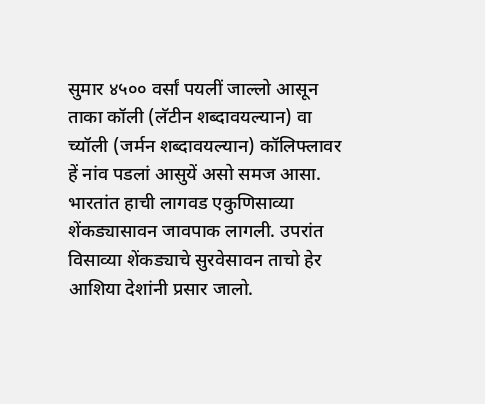सुमार ४५०० वर्सां पयलीं जाल्लो आसून ताका कॉली (लॅटीन शब्दावयल्यान) वा च्यॉली (जर्मन शब्दावयल्यान) कॉलिफ्लावर हें नांव पडलां आसुयें असो समज आसा. भारतांत हाची लागवड एकुणिसाव्या शेंकड्यासावन जावपाक लागली. उपरांत विसाव्या शेंकड्याचे सुरवेसावन ताचो हेर आशिया देशांनी प्रसार जालो.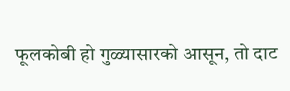फूलकोबी हो गुळ्यासारको आसून, तो दाट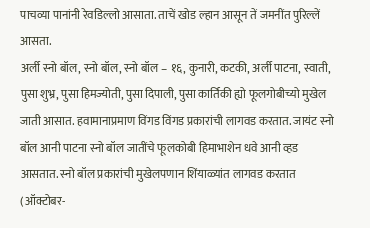पाचव्या पानांनी रेवडिल्लो आसाता. ताचें खोड ल्हान आसून तें जमनींत पुरिल्लें आसता.
अर्ली स्नो बॉल, स्नो बॉल, स्नो बॉल – १६, कुनारी, कटकी, अर्ली पाटना, स्वाती, पुसा शुभ्र, पुसा हिमज्योती, पुसा दिपाली, पुसा कार्तिकी ह्यो फूलगोबीच्यो मुखेल जाती आसात. हवामानाप्रमाण विंगड विंगड प्रकारांची लागवड करतात. जायंट स्नो बॉल आनी पाटना स्नो बॉल जातींचे फूलकोबी हिमाभाशेन धवे आनी व्हड आसतात. स्नो बॉल प्रकारांची मुखेलपणान शिंयाळ्यांत लागवड करतात (ऑक्टोबर-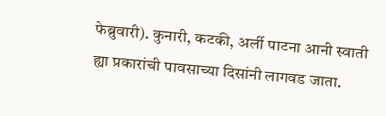फेब्रुवारी). कुनारी, कटकी, अर्ली पाटना आनी स्वाती ह्या प्रकारांची पावसाच्या दिसांनी लागवड जाता.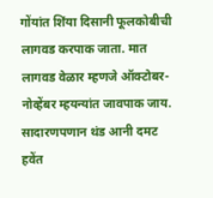गोंयांत शिंया दिसानी फूलकोबीची लागवड करपाक जाता. मात लागवड वेळार म्हणजे ऑक्टोबर-नोव्हेंबर म्हयन्यांत जावपाक जाय.
सादारणपणान थंड आनी दमट हवेंत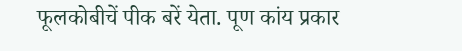फूलकोबीचें पीक बरें येता. पूण कांय प्रकार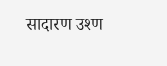सादारण उश्ण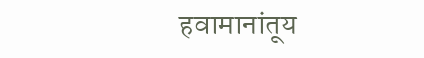हवामानांतूय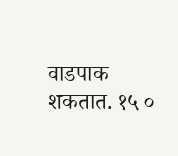वाडपाक शकतात. १५ ०